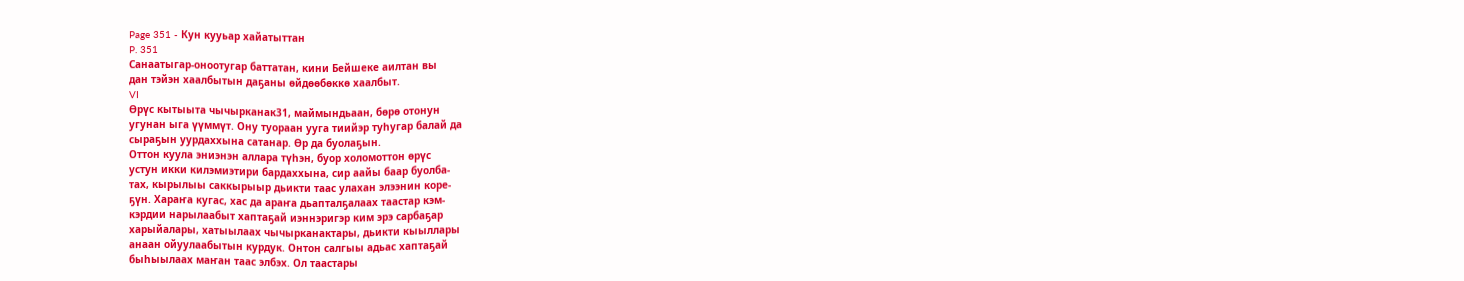Page 351 - Кун кууьар хайатыттан
P. 351
Санаатыгар-оноотугар баттатан, кини Бейшеке аилтан вы
дан тэйэн хаалбытын даҕаны өйдөөбөккө хаалбыт.
VI
Өрүс кытыыта чычырканак31, маймындьаан, бөрө отонун
угунан ыга үүммүт. Ону туораан ууга тиийэр туһугар балай да
сыраҕын уурдаххына сатанар. Өр да буолаҕын.
Оттон куула эниэнэн аллара түһэн, буор холомоттон өрүс
устун икки килэмиэтири бардаххына, сир аайы баар буолба-
тах, кырылыы саккырыыр дьикти таас улахан элээнин коре-
ҕүн. Хараҥа кугас, хас да араҥа дьапталҕалаах таастар кэм-
кэрдии нарылаабыт хаптаҕай иэннэригэр ким эрэ сарбаҕар
харыйалары, хатыылаах чычырканактары, дьикти кыыллары
анаан ойуулаабытын курдук. Онтон салгыы адьас хаптаҕай
быһыылаах маҥан таас элбэх. Ол таастары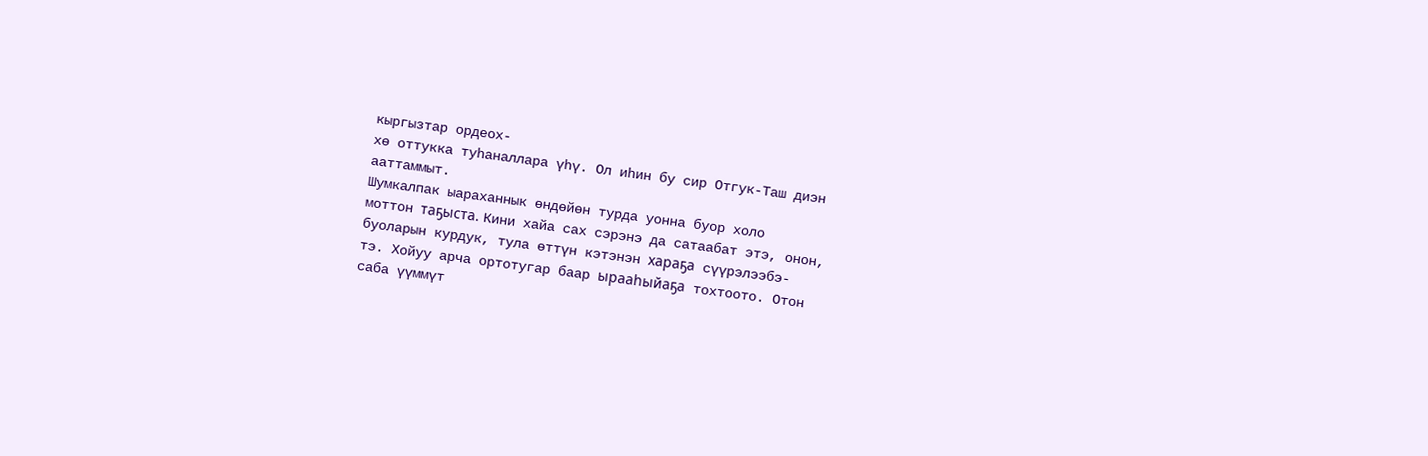кыргызтар ордеох-
хө оттукка туһаналлара үһү. Ол иһин бу сир Отгук-Таш диэн
ааттаммыт.
Шумкалпак ыараханнык өндөйөн турда уонна буор холо
моттон таҕыста. Кини хайа сах сэрэнэ да сатаабат этэ, онон,
буоларын курдук, тула өттүн кэтэнэн хараҕа сүүрэлээбэ-
тэ. Хойуу арча ортотугар баар ырааһыйаҕа тохтоото. Отон
саба үүммүт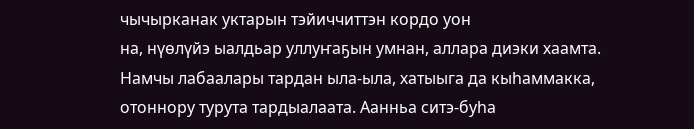чычырканак уктарын тэйиччиттэн кордо уон
на, нүөлүйэ ыалдьар уллуҥаҕын умнан, аллара диэки хаамта.
Намчы лабаалары тардан ыла-ыла, хатыыга да кыһаммакка,
отоннору турута тардыалаата. Аанньа ситэ-буһа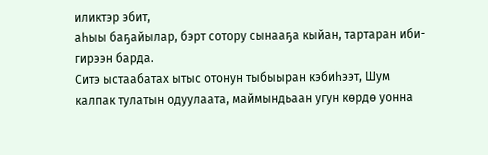иликтэр эбит,
аһыы баҕайылар, бэрт сотору сынааҕа кыйан, тартаран иби-
гирээн барда.
Ситэ ыстаабатах ытыс отонун тыбыыран кэбиһээт, Шум
калпак тулатын одуулаата, маймындьаан угун көрдө уонна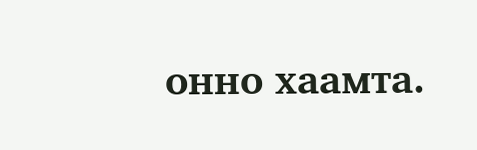онно хаамта.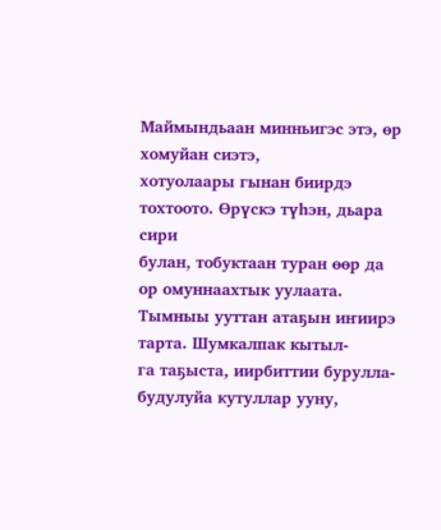Маймындьаан минньигэс этэ, өр хомуйан сиэтэ,
хотуолаары гынан биирдэ тохтоото. Өрүскэ түһэн, дьара сири
булан, тобуктаан туран өөр да ор омуннаахтык уулаата.
Тымныы ууттан атаҕын иҥиирэ тарта. Шумкалпак кытыл-
га таҕыста, иирбиттии бурулла-будулуйа кутуллар ууну,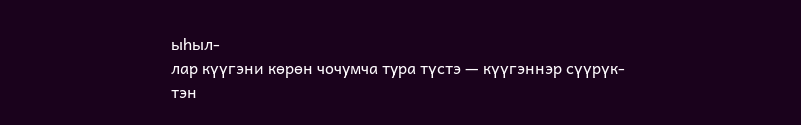ыһыл-
лар күүгэни көрөн чочумча тура түстэ — күүгэннэр сүүрүк-
тэн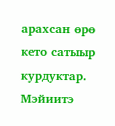арахсан өрө кето сатыыр курдуктар. Мэйиитэ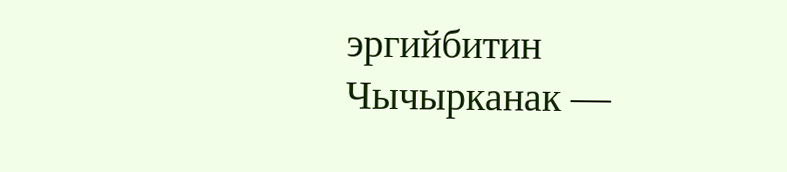эргийбитин
Чычырканак —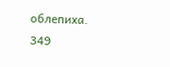облепиха.
349